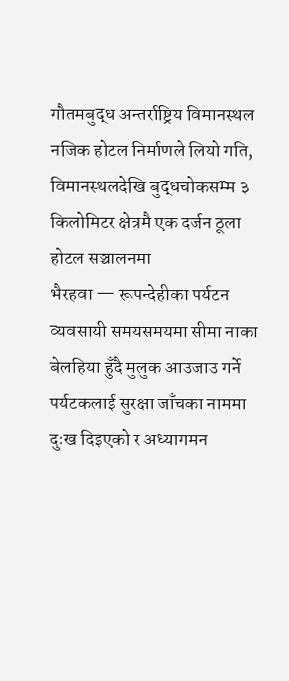गौतमबुद्ध अन्तर्राष्ट्रिय विमानस्थल नजिक होटल निर्माणले लियो गति, विमानस्थलदेखि बुद्धचोकसम्म ३ किलोमिटर क्षेत्रमै एक दर्जन ठूला होटल सञ्चालनमा
भैरहवा — रूपन्देहीका पर्यटन व्यवसायी समयसमयमा सीमा नाका बेलहिया हुँदै मुलुक आउजाउ गर्ने पर्यटकलाई सुरक्षा जाँचका नाममा दुःख दिइएको र अध्यागमन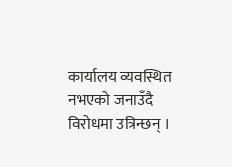कार्यालय व्यवस्थित नभएको जनाउँदै विरोधमा उत्रिन्छन् ।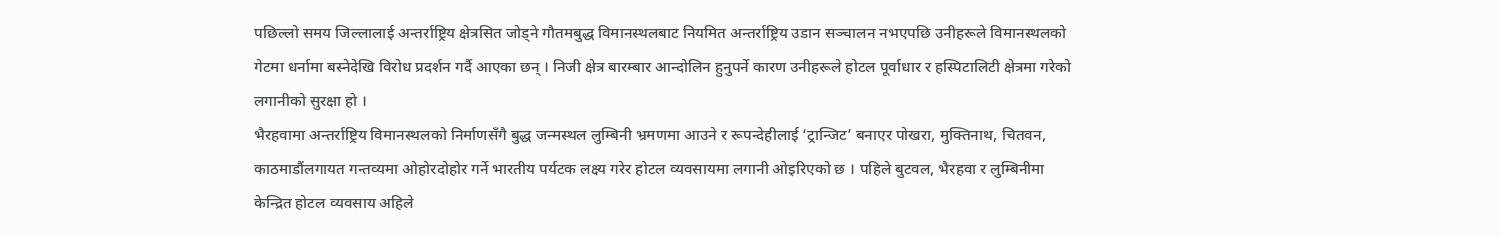पछिल्लो समय जिल्लालाई अन्तर्राष्ट्रिय क्षेत्रसित जोड्ने गौतमबुद्ध विमानस्थलबाट नियमित अन्तर्राष्ट्रिय उडान सञ्चालन नभएपछि उनीहरूले विमानस्थलको गेटमा धर्नामा बस्नेदेखि विरोध प्रदर्शन गर्दै आएका छन् । निजी क्षेत्र बारम्बार आन्दोलिन हुनुपर्ने कारण उनीहरूले होटल पूर्वाधार र हस्पिटालिटी क्षेत्रमा गरेको लगानीको सुरक्षा हो ।
भैरहवामा अन्तर्राष्ट्रिय विमानस्थलको निर्माणसँगै बुद्ध जन्मस्थल लुम्बिनी भ्रमणमा आउने र रूपन्देहीलाई ‘ट्रान्जिट’ बनाएर पोखरा, मुक्तिनाथ, चितवन, काठमाडौंलगायत गन्तव्यमा ओहोरदोहोर गर्ने भारतीय पर्यटक लक्ष्य गरेर होटल व्यवसायमा लगानी ओइरिएको छ । पहिले बुटवल, भैरहवा र लुम्बिनीमा केन्द्रित होटल व्यवसाय अहिले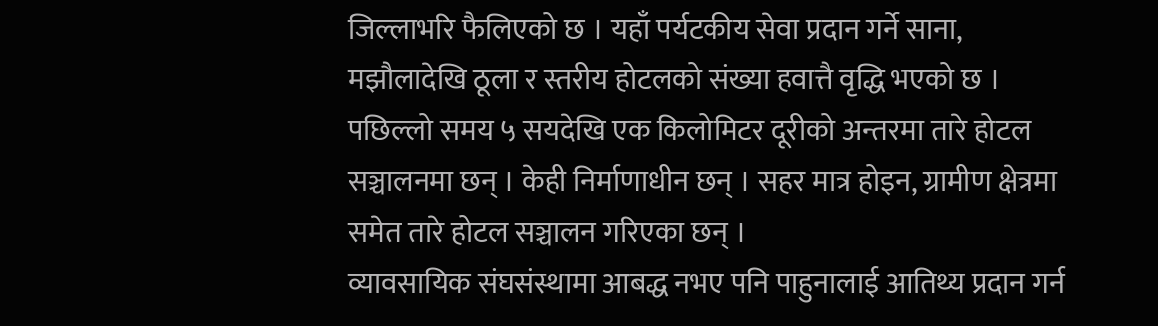जिल्लाभरि फैलिएको छ । यहाँ पर्यटकीय सेवा प्रदान गर्ने साना, मझौलादेखि ठूला र स्तरीय होटलको संख्या हवात्तै वृद्धि भएको छ । पछिल्लो समय ५ सयदेखि एक किलोमिटर दूरीको अन्तरमा तारे होटल सञ्चालनमा छन् । केही निर्माणाधीन छन् । सहर मात्र होइन, ग्रामीण क्षेत्रमा समेत तारे होटल सञ्चालन गरिएका छन् ।
व्यावसायिक संघसंस्थामा आबद्ध नभए पनि पाहुनालाई आतिथ्य प्रदान गर्न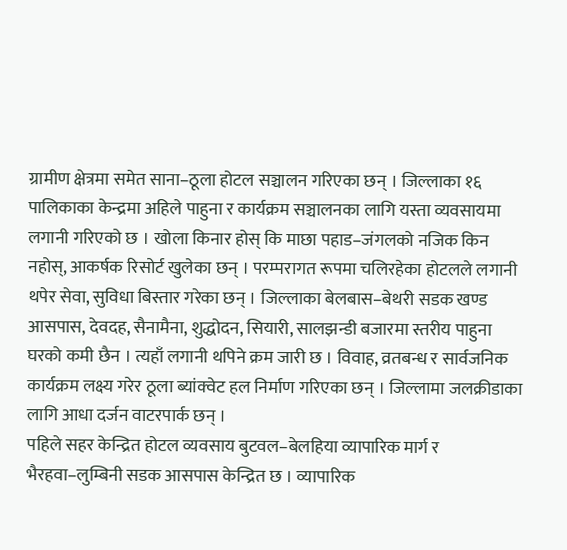ग्रामीण क्षेत्रमा समेत साना–ठूला होटल सञ्चालन गरिएका छन् । जिल्लाका १६ पालिकाका केन्द्रमा अहिले पाहुना र कार्यक्रम सञ्चालनका लागि यस्ता व्यवसायमा लगानी गरिएको छ । खोला किनार होस् कि माछा पहाड–जंगलको नजिक किन नहोस्, आकर्षक रिसोर्ट खुलेका छन् । परम्परागत रूपमा चलिरहेका होटलले लगानी थपेर सेवा, सुविधा बिस्तार गरेका छन् । जिल्लाका बेलबास–बेथरी सडक खण्ड आसपास, देवदह, सैनामैना, शुद्धोदन, सियारी, सालझन्डी बजारमा स्तरीय पाहुना घरको कमी छैन । त्यहाँ लगानी थपिने क्रम जारी छ । विवाह, व्रतबन्ध र सार्वजनिक कार्यक्रम लक्ष्य गरेर ठूला ब्यांक्वेट हल निर्माण गरिएका छन् । जिल्लामा जलक्रीडाका लागि आधा दर्जन वाटरपार्क छन् ।
पहिले सहर केन्द्रित होटल व्यवसाय बुटवल–बेलहिया व्यापारिक मार्ग र भैरहवा–लुम्बिनी सडक आसपास केन्द्रित छ । व्यापारिक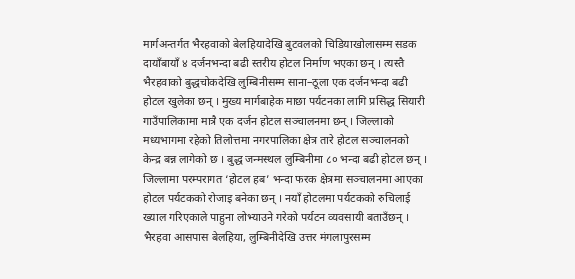मार्गअन्तर्गत भैरहवाको बेलहियादेखि बुटवलको चिडियाखोलासम्म सडक दायाँबायाँ ४ दर्जनभन्दा बढी स्तरीय होटल निर्माण भएका छन् । त्यस्तै भैरहवाको बुद्धचोकदेखि लुम्बिनीसम्म साना–ठूला एक दर्जनभन्दा बढी होटल खुलेका छन् । मुख्य मार्गबाहेक माछा पर्यटनका लागि प्रसिद्ध सियारी गाउँपालिकामा मात्रै एक दर्जन होटल सञ्चालनमा छन् । जिल्लाको मध्यभागमा रहेको तिलोत्तमा नगरपालिका क्षेत्र तारे होटल सञ्चालनको केन्द्र बन्न लागेको छ । बुद्ध जन्मस्थल लुम्बिनीमा ८० भन्दा बढी होटल छन् ।
जिल्लामा परम्परागत ‘होटल हब’ भन्दा फरक क्षेत्रमा सञ्चालनमा आएका होटल पर्यटकको रोजाइ बनेका छन् । नयाँ होटलमा पर्यटकको रुचिलाई ख्याल गरिएकाले पाहुना लोभ्याउने गरेको पर्यटन व्यवसायी बताउँछन् । भैरहवा आसपास बेलहिया, लुम्बिनीदेखि उत्तर मंगलापुरसम्म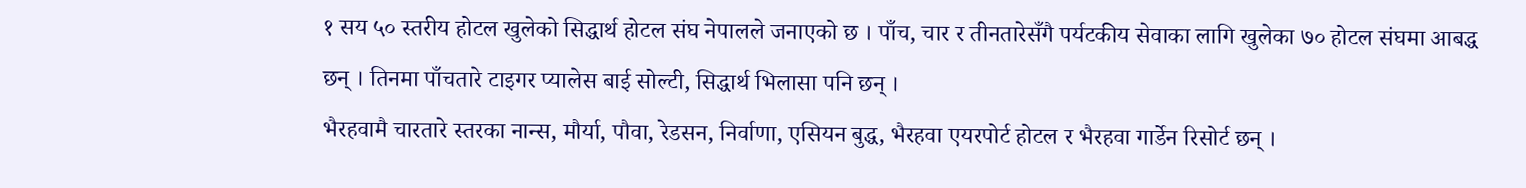१ सय ५० स्तरीय होटल खुलेको सिद्धार्थ होटल संघ नेपालले जनाएको छ । पाँच, चार र तीनतारेसँगै पर्यटकीय सेवाका लागि खुलेका ७० होटल संघमा आबद्ध छन् । तिनमा पाँचतारे टाइगर प्यालेस बाई सोल्टी, सिद्धार्थ भिलासा पनि छन् ।
भैरहवामै चारतारे स्तरका नान्स, मौर्या, पौवा, रेडसन, निर्वाणा, एसियन बुद्ध, भैरहवा एयरपोर्ट होटल र भैरहवा गार्डेन रिसोर्ट छन् ।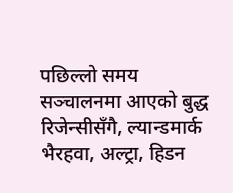पछिल्लो समय सञ्चालनमा आएको बुद्ध रिजेन्सीसँगै, ल्यान्डमार्क भैरहवा, अल्ट्रा, हिडन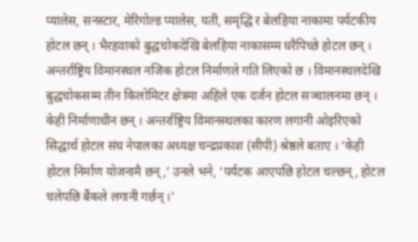प्यालेस, सनस्टार, मेरिगोल्ड प्यालेस, यती, समृद्धि र बेलहिया नाकामा पर्यटकीय होटल छन् । भैरहवाको बुद्धचोकदेखि बेलहिया नाकासम्म घरैपिच्छे होटल छन् ।
अन्तर्राष्ट्रिय विमानस्थल नजिक होटल निर्माणले गति लिएको छ । विमानस्थलदेखि बुद्धचोकसम्म तीन किलोमिटर क्षेत्रमा अहिले एक दर्जन होटल सञ्चालनमा छन् । केही निर्माणाधीन छन् । अन्तर्राष्ट्रिय विमानस्थलका कारण लगानी ओइरिएको सिद्धार्थ होटल संघ नेपालका अध्यक्ष चन्द्रप्रकाश (सीपी) श्रेष्ठले बताए । ‘केही होटल निर्माण योजनामै छन्,’ उनले भने, ‘पर्यटक आएपछि होटल चल्छन्, होटल चलेपछि बैंकले लगानी गर्छन् ।’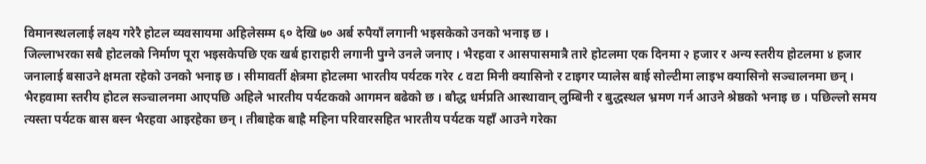विमानस्थललाई लक्ष्य गरेरै होटल व्यवसायमा अहिलेसम्म ६० देखि ७० अर्ब रुपैयाँ लगानी भइसकेको उनको भनाइ छ ।
जिल्लाभरका सबै होटलको निर्माण पूरा भइसकेपछि एक खर्ब हाराहारी लगानी पुग्ने उनले जनाए । भैरहवा र आसपासमात्रै तारे होटलमा एक दिनमा २ हजार र अन्य स्तरीय होटलमा ४ हजार जनालाई बसाउने क्षमता रहेको उनको भनाइ छ । सीमावर्ती क्षेत्रमा होटलमा भारतीय पर्यटक गरेर ८ वटा मिनी क्यासिनो र टाइगर प्यालेस बाई सोल्टीमा लाइभ क्यासिनो सञ्चालनमा छन् ।
भैरहवामा स्तरीय होटल सञ्चालनमा आएपछि अहिले भारतीय पर्यटकको आगमन बढेको छ । बौद्ध धर्मप्रति आस्थावान् लुम्बिनी र बुद्धस्थल भ्रमण गर्न आउने श्रेष्ठको भनाइ छ । पछिल्लो समय त्यस्ता पर्यटक बास बस्न भैरहवा आइरहेका छन् । तीबाहेक बाह्रै महिना परिवारसहित भारतीय पर्यटक यहाँ आउने गरेका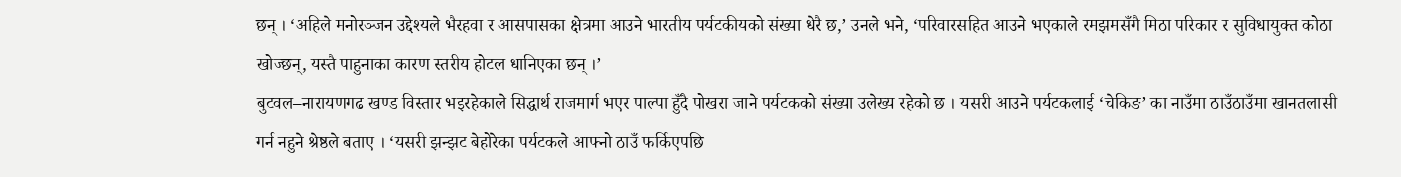छन् । ‘अहिले मनोरञ्जन उद्देश्यले भैरहवा र आसपासका क्षेत्रमा आउने भारतीय पर्यटकीयको संख्या धेरै छ,’ उनले भने, ‘परिवारसहित आउने भएकाले रमझमसँगै मिठा परिकार र सुविधायुक्त कोठा खोज्छन्, यस्तै पाहुनाका कारण स्तरीय होटल धानिएका छन् ।’
बुटवल–नारायणगढ खण्ड विस्तार भइरहेकाले सिद्धार्थ राजमार्ग भएर पाल्पा हुँदै पोखरा जाने पर्यटकको संख्या उलेख्य रहेको छ । यसरी आउने पर्यटकलाई ‘चेकिङ’ का नाउँमा ठाउँठाउँमा खानतलासी गर्न नहुने श्रेष्ठले बताए । ‘यसरी झन्झट बेहोरेका पर्यटकले आफ्नो ठाउँ फर्किएपछि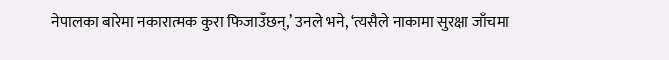नेपालका बारेमा नकारात्मक कुरा फिजाउँछन्,’ उनले भने, ‘त्यसैले नाकामा सुरक्षा जाँचमा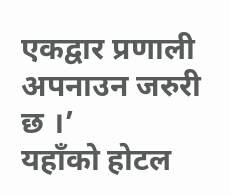एकद्वार प्रणाली अपनाउन जरुरी छ ।’
यहाँको होटल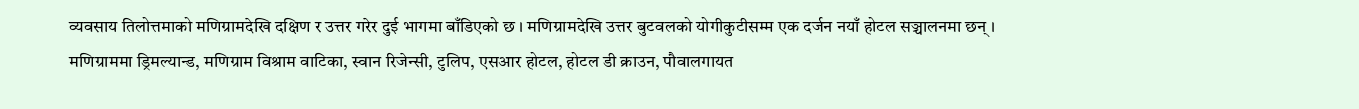व्यवसाय तिलोत्तमाको मणिग्रामदेखि दक्षिण र उत्तर गरेर दुई भागमा बाँडिएको छ । मणिग्रामदेखि उत्तर बुटवलको योगीकुटीसम्म एक दर्जन नयाँ होटल सञ्चालनमा छन् । मणिग्राममा ड्रिमल्यान्ड, मणिग्राम विश्राम वाटिका, स्वान रिजेन्सी, टुलिप, एसआर होटल, होटल डी क्राउन, पौवालगायत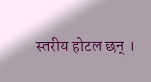स्तरीय होटल छन् ।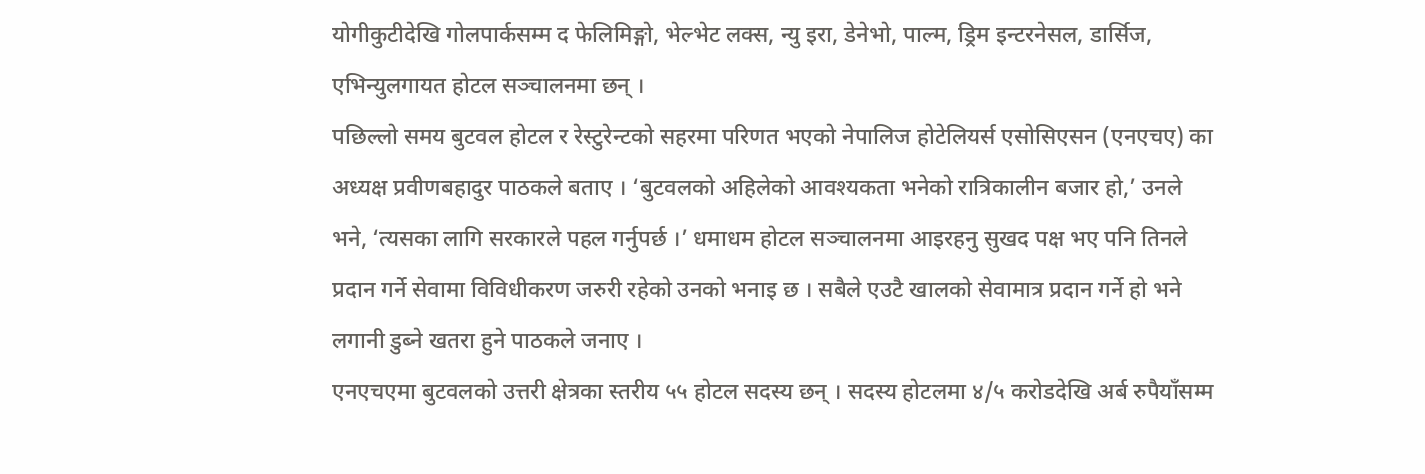योगीकुटीदेखि गोलपार्कसम्म द फेलिमिङ्गो, भेल्भेट लक्स, न्यु इरा, डेनेभो, पाल्म, ड्रिम इन्टरनेसल, डार्सिज, एभिन्युलगायत होटल सञ्चालनमा छन् ।
पछिल्लो समय बुटवल होटल र रेस्टुरेन्टको सहरमा परिणत भएको नेपालिज होटेलियर्स एसोसिएसन (एनएचए) का अध्यक्ष प्रवीणबहादुर पाठकले बताए । ‘बुटवलको अहिलेको आवश्यकता भनेको रात्रिकालीन बजार हो,’ उनले भने, ‘त्यसका लागि सरकारले पहल गर्नुपर्छ ।’ धमाधम होटल सञ्चालनमा आइरहनु सुखद पक्ष भए पनि तिनले प्रदान गर्ने सेवामा विविधीकरण जरुरी रहेको उनको भनाइ छ । सबैले एउटै खालको सेवामात्र प्रदान गर्ने हो भने लगानी डुब्ने खतरा हुने पाठकले जनाए ।
एनएचएमा बुटवलको उत्तरी क्षेत्रका स्तरीय ५५ होटल सदस्य छन् । सदस्य होटलमा ४/५ करोडदेखि अर्ब रुपैयाँसम्म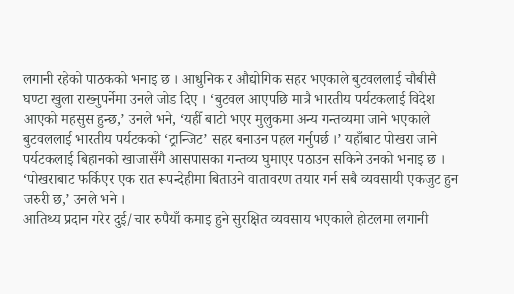लगानी रहेको पाठकको भनाइ छ । आधुनिक र औद्योगिक सहर भएकाले बुटवललाई चौबीसै घण्टा खुला राख्नुपर्नेमा उनले जोड दिए । ‘बुटवल आएपछि मात्रै भारतीय पर्यटकलाई विदेश आएको महसुस हुन्छ,’ उनले भने, ‘यहीँ बाटो भएर मुलुकमा अन्य गन्तव्यमा जाने भएकाले बुटवललाई भारतीय पर्यटकको ‘ट्रान्जिट’ सहर बनाउन पहल गर्नुपर्छ ।’ यहाँबाट पोखरा जाने पर्यटकलाई बिहानको खाजासँगै आसपासका गन्तव्य घुमाएर पठाउन सकिने उनको भनाइ छ । ‘पोखराबाट फर्किएर एक रात रूपन्देहीमा बिताउने वातावरण तयार गर्न सबै व्यवसायी एकजुट हुन जरुरी छ,’ उनले भने ।
आतिथ्य प्रदान गरेर दुई/चार रुपैयाँ कमाइ हुने सुरक्षित व्यवसाय भएकाले होटलमा लगानी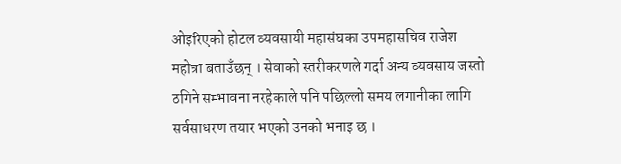ओइरिएको होटल व्यवसायी महासंघका उपमहासचिव राजेश महोत्रा बताउँछन् । सेवाको स्तरीकरणले गर्दा अन्य व्यवसाय जस्तो ठगिने सम्भावना नरहेकाले पनि पछिल्लो समय लगानीका लागि सर्वसाधरण तयार भएको उनको भनाइ छ ।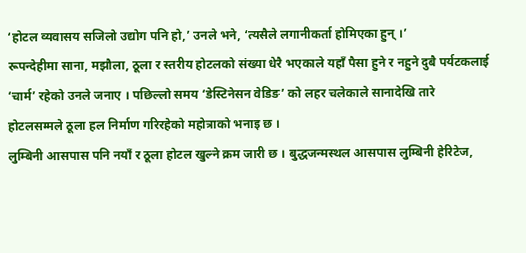‘होटल व्यवासय सजिलो उद्योग पनि हो,’ उनले भने, ‘त्यसैले लगानीकर्ता होमिएका हुन् ।’
रूपन्देहीमा साना, मझौला, ठूला र स्तरीय होटलको संख्या धेरै भएकाले यहाँ पैसा हुने र नहुने दुबै पर्यटकलाई ‘चार्म’ रहेको उनले जनाए । पछिल्लो समय ‘डेस्टिनेसन वेडिङ’ को लहर चलेकाले सानादेखि तारे होटलसम्मले ठूला हल निर्माण गरिरहेको महोत्राको भनाइ छ ।
लुम्बिनी आसपास पनि नयाँ र ठूला होटल खुल्ने क्रम जारी छ । बुद्धजन्मस्थल आसपास लुम्बिनी हेरिटेज,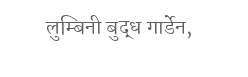लुम्बिनी बुद्ध गार्डेन,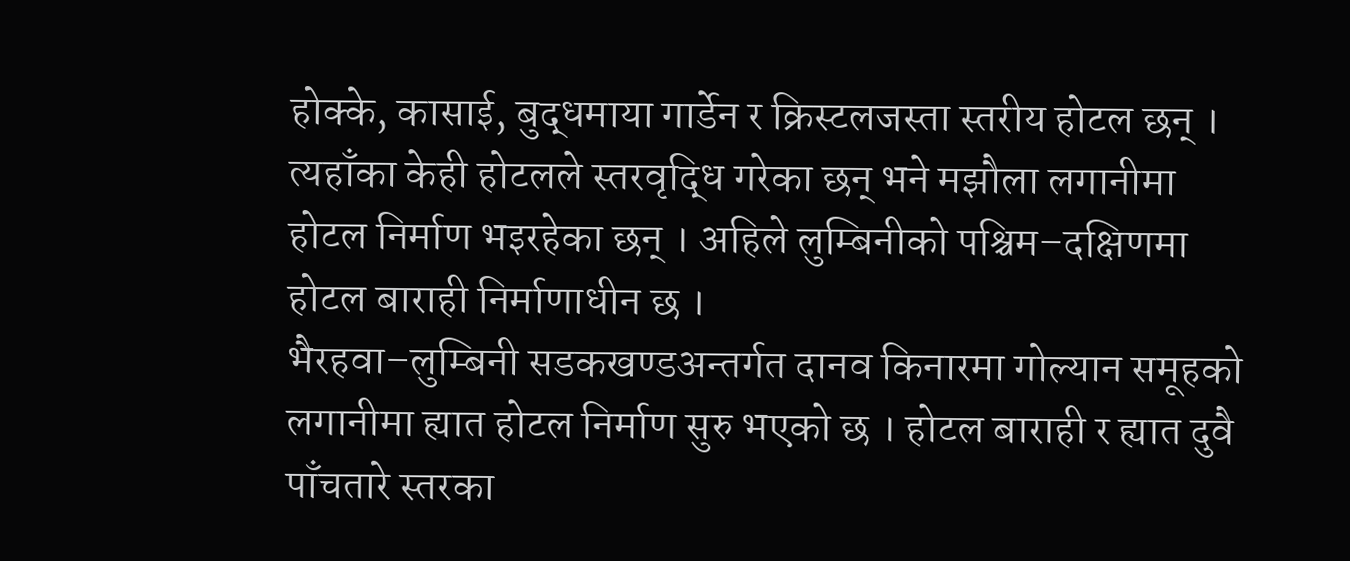होक्के, कासाई, बुद्धमाया गार्डेन र क्रिस्टलजस्ता स्तरीय होटल छन् । त्यहाँका केही होटलले स्तरवृद्धि गरेका छन् भने मझौला लगानीमा होटल निर्माण भइरहेका छन् । अहिले लुम्बिनीको पश्चिम–दक्षिणमा होटल बाराही निर्माणाधीन छ ।
भैरहवा–लुम्बिनी सडकखण्डअन्तर्गत दानव किनारमा गोल्यान समूहको लगानीमा ह्यात होटल निर्माण सुरु भएको छ । होटल बाराही र ह्यात दुवै पाँचतारे स्तरका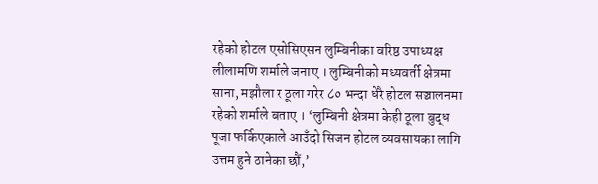रहेको होटल एसोसिएसन लुम्बिनीका वरिष्ठ उपाध्यक्ष लीलामणि शर्माले जनाए । लुम्बिनीको मध्यवर्ती क्षेत्रमा साना, मझौला र ठूला गरेर ८० भन्दा धेरै होटल सञ्चालनमा रहेको शर्माले बताए । ‘लुम्बिनी क्षेत्रमा केही ठूला बुद्ध पूजा फर्किएकाले आउँदो सिजन होटल व्यवसायका लागि उत्तम हुने ठानेका छौं,’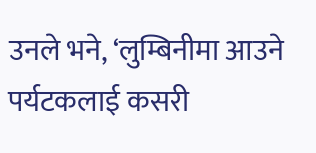उनले भने, ‘लुम्बिनीमा आउने पर्यटकलाई कसरी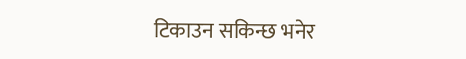टिकाउन सकिन्छ भनेर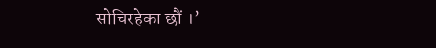सोचिरहेका छौं ।’